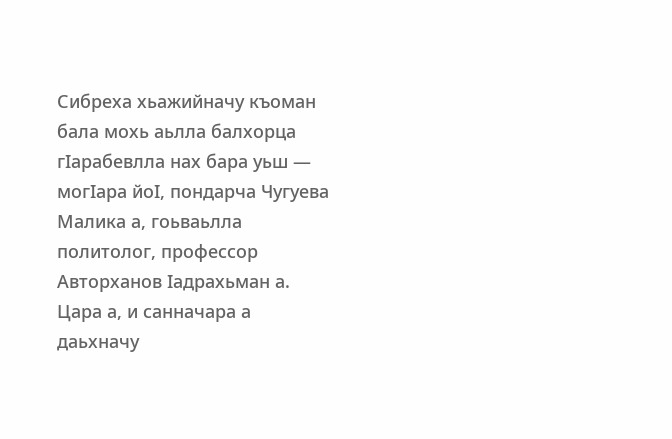Сибреха хьажийначу къоман бала мохь аьлла балхорца гIарабевлла нах бара уьш — могIара йоI, пондарча Чугуева Малика а, гоьваьлла политолог, профессор Авторханов Iадрахьман а. Цара а, и санначара а даьхначу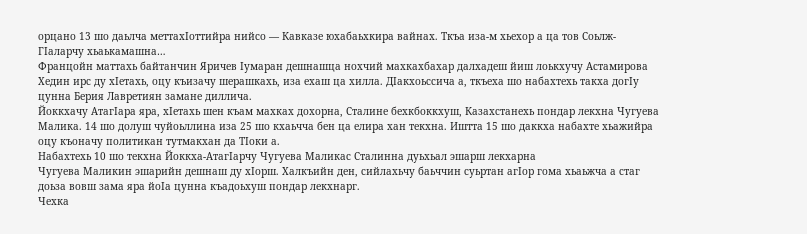орцано 13 шо даьлча меттахIоттийра нийсо — Кавказе юхабаьхкира вайнах. Ткъа иза-м хьехор а ца тов Соьлж-ГIаларчу хьаькамашна…
Францойн маттахь байтанчин Яричев Iумаран дешнашца нохчий махкахбахар далхадеш йиш лоькхучу Астамирова Хедин ирс ду хIетахь, оцу къизачу шерашкахь, иза ехаш ца хилла. ДIакхоьссича а, ткъеха шо набахтехь такха догIу цунна Берия Лавретиян замане диллича.
Йоккхачу АтагIара яра, хIетахь шен къам махках дохорна, Сталине бехкбоккхуш, Казахстанехь пондар лекхна Чугуева Малика. 14 шо долуш чуйоьллина иза 25 шо кхаьчча бен ца елира хан текхна. Иштта 15 шо даккха набахте хьажийра оцу къоначу политикан тутмакхан да ТIоки а.
Набахтехь 10 шо текхна Йоккха-АтагIарчу Чугуева Маликас Сталинна дуьхьал эшарш лекхарна
Чугуева Маликин эшарийн дешнаш ду хIорш. Халкъийн ден, сийлахьчу баьччин суьртан агIор гома хьаьжча а стаг доьза вовш зама яра йоIа цунна къадоьхуш пондар лекхнарг.
Чехка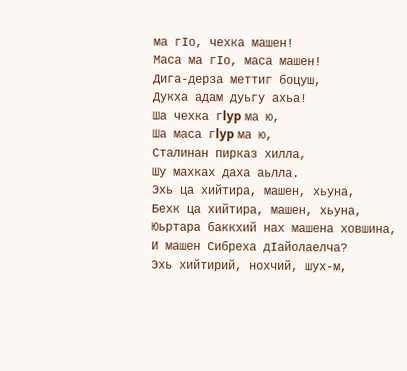ма гIо, чехка машен!
Маса ма гIо, маса машен!
Дига-дерза меттиг боцуш,
Дукха адам дуьгу ахьа!
Ша чехка гlyp ма ю,
Ша маса гlyp ма ю,
Сталинан пирказ хилла,
Шу махках даха аьлла.
Эхь ца хийтира, машен, хьуна,
Бехк ца хийтира, машен, хьуна,
Юьртара баккхий нах машена ховшина,
И машен Сибреха дIайолаелча?
Эхь хийтирий, нохчий, шух-м,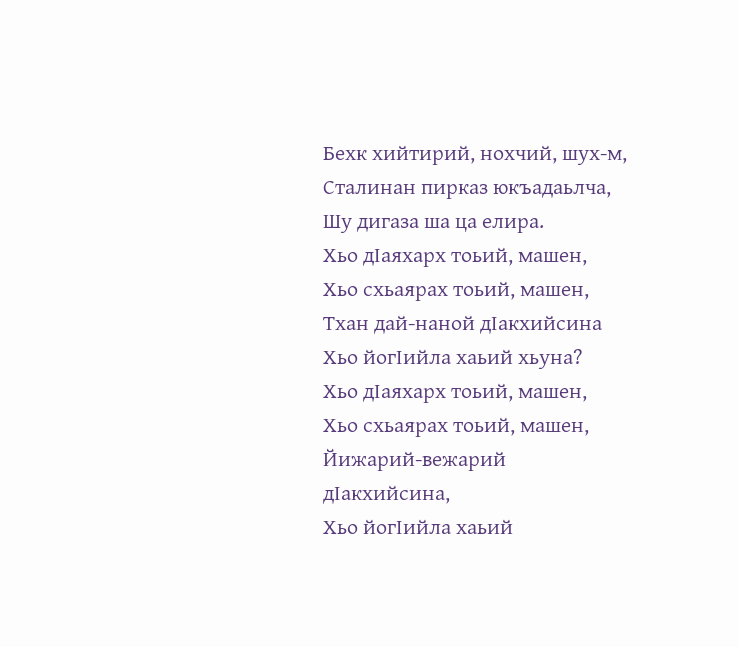Бехк хийтирий, нохчий, шух-м,
Сталинан пирказ юкъадаьлча,
Шу дигаза ша ца елира.
Хьо дIаяхарх тоьий, машен,
Хьо схьаярах тоьий, машен,
Тхан дай-наной дIакхийсина
Хьо йогIийла хаьий хьуна?
Хьо дIаяхарх тоьий, машен,
Хьо схьаярах тоьий, машен,
Йижарий-вежарий дIакхийсина,
Хьо йогIийла хаьий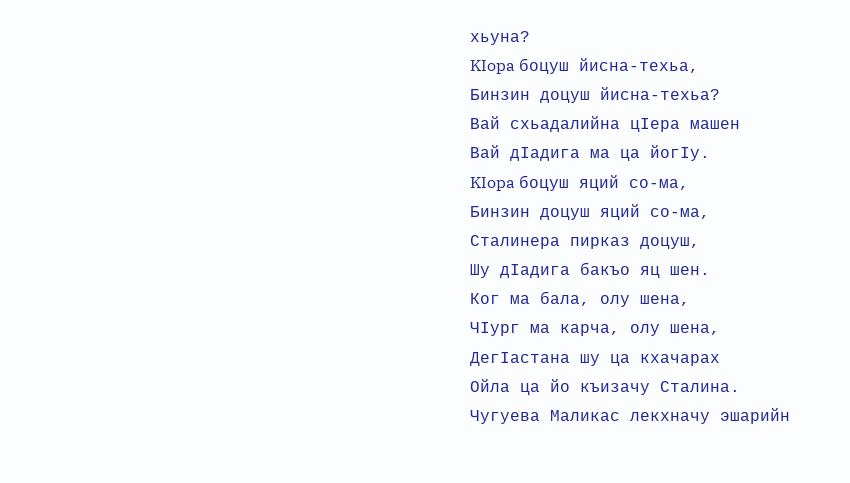хьуна?
KIopa боцуш йисна-техьа,
Бинзин доцуш йисна-техьа?
Вай схьадалийна цIера машен
Вай дIадига ма ца йогIу.
KIopa боцуш яций со-ма,
Бинзин доцуш яций со-ма,
Сталинера пирказ доцуш,
Шу дIадига бакъо яц шен.
Ког ма бала, олу шена,
ЧIург ма карча, олу шена,
ДегIастана шу ца кхачарах
Ойла ца йо къизачу Сталина.
Чугуева Маликас лекхначу эшарийн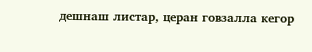дешнаш листар, церан говзалла кегор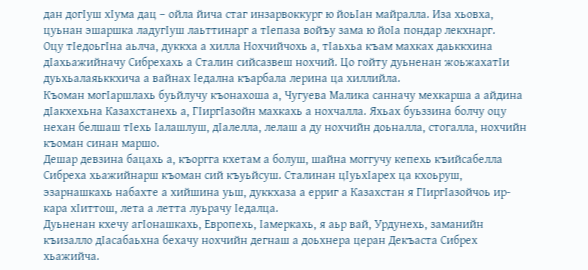дан догIуш хIума дац – ойла йича стаг инзарвоккург ю йоьIан майралла. Иза хьовха, цуьнан эшаршка ладугIуш лаьттинарг а тIепаза войъу зама ю йоIа пондар лекхнарг.
Оцу тIедоьгIна аьлча, дуккха а хилла Нохчийчохь а, тIаьхьа къам махках даьккхина дIахьажийначу Сибрехахь а Сталин сийсазвеш нохчий. Цо гойту дуьненан жоьжахатIи дуьхьалаяьккхича а вайнах Iедална къарбала лерина ца хиллийла.
Къоман могIаршлахь буьйлучу къонахоша а, Чугуева Малика санначу мехкарша а айдина дIакхехьна Казахстанехь а, ГIиргIазойн махкахь а нохчалла. Яхьах буьззина болчу оцу нехан белшаш тIехь Iалашлуш, дIалелла, лелаш а ду нохчийн доьналла, стогалла, нохчийн къоман синан маршо.
Дешар девзина бацахь а, къоргга кхетам а болуш, шайна моггучу кепехь къийсабелла Сибреха хьажийнарш къоман сий къуьйсуш. Сталинан цIуьхIарех ца кхоьруш, эзарнашкахь набахте а хийшина уьш, дуккхаза а ерриг а Казахстан я ГIиргIазойчоь ир-кара хIиттош, лета а летта луьрачу Iедалца.
Дуьненан кхечу агIонашкахь, Европехь, Iамеркахь, я аьр вай, Урдунехь, заманийн къизалло дIасабаьхна бехачу нохчийн дегнаш а доьхнера церан Декъаста Сибрех хьажийча.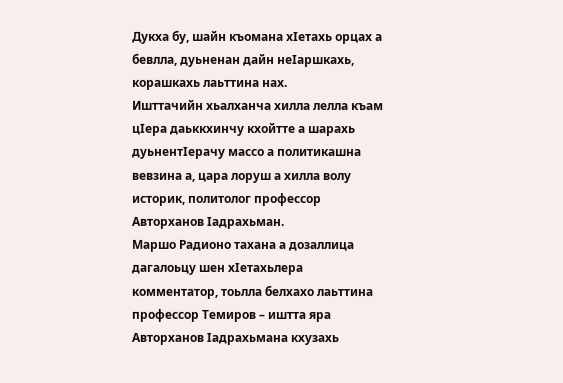Дукха бу, шайн къомана хIетахь орцах а бевлла, дуьненан дайн неIаршкахь, корашкахь лаьттина нах.
Ишттачийн хьалханча хилла лелла къам цIера даьккхинчу кхойтте а шарахь дуьнентIерачу массо а политикашна вевзина а, цара лоруш а хилла волу историк, политолог профессор Авторханов Iадрахьман.
Маршо Радионо тахана а дозаллица дагалоьцу шен хIетахьлера комментатор, тоьлла белхахо лаьттина профессор Темиров – иштта яра Авторханов Iадрахьмана кхузахь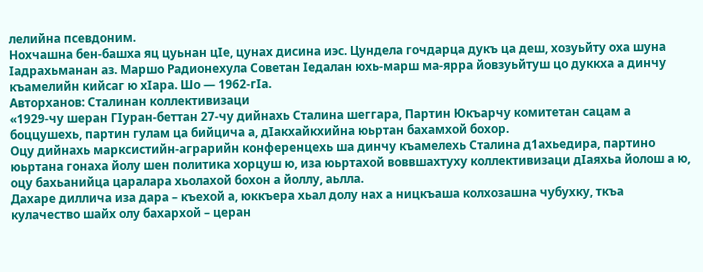лелийна псевдоним.
Нохчашна бен-башха яц цуьнан цIе, цунах дисина иэс. Цундела гочдарца дукъ ца деш, хозуьйту оха шуна Iадрахьманан аз. Маршо Радионехула Советан Iедалан юхь-марш ма-ярра йовзуьйтуш цо дуккха а динчу къамелийн кийсаг ю хIара. Шо — 1962-гIа.
Авторханов: Сталинан коллективизаци
«1929-чу шеран ГIуран-беттан 27-чу дийнахь Сталина шеггара, Партин Юкъарчу комитетан сацам а боццушехь, партин гулам ца бийцича а, дIакхайкхийна юьртан бахамхой бохор.
Оцу дийнахь марксистийн-аграрийн конференцехь ша динчу къамелехь Сталина д1ахьедира, партино юьртана гонаха йолу шен политика хорцуш ю, иза юьртахой воввшахтуху коллективизаци дIаяхьа йолош а ю, оцу бахьанийца царалара хьолахой бохон а йоллу, аьлла.
Дахаре диллича иза дара – къехой а, юккъера хьал долу нах а ницкъаша колхозашна чубухку, ткъа кулачество шайх олу бахархой – церан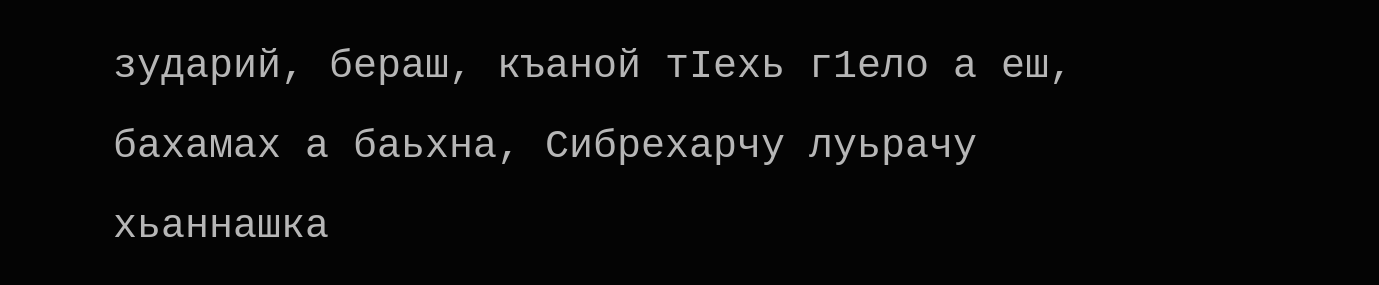зударий, бераш, къаной тIехь г1ело а еш, бахамах а баьхна, Сибрехарчу луьрачу хьаннашка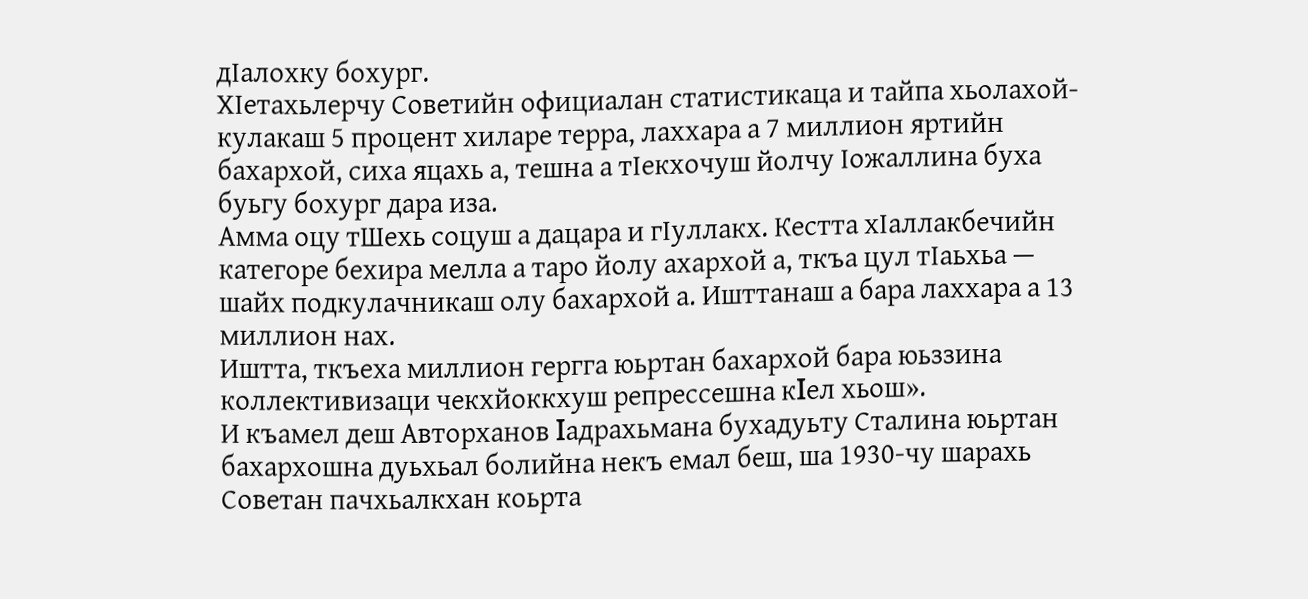дIалохку бохург.
ХIетахьлерчу Советийн официалан статистикаца и тайпа хьолахой-кулакаш 5 процент хиларе терра, лаххара а 7 миллион яртийн бахархой, сиха яцахь а, тешна а тIекхочуш йолчу Iожаллина буха буьгу бохург дара иза.
Амма оцу тШехь соцуш а дацара и гIуллакх. Кестта хIаллакбечийн категоре бехира мелла а таро йолу ахархой а, ткъа цул тIаьхьа — шайх подкулачникаш олу бахархой а. Ишттанаш а бара лаххара а 13 миллион нах.
Иштта, ткъеха миллион гергга юьртан бахархой бара юьззина коллективизаци чекхйоккхуш репрессешна кΙел хьош».
И къамел деш Авторханов Ιадрахьмана бухадуьту Сталина юьртан бахархошна дуьхьал болийна некъ емал беш, ша 1930-чу шарахь Советан пачхьалкхан коьрта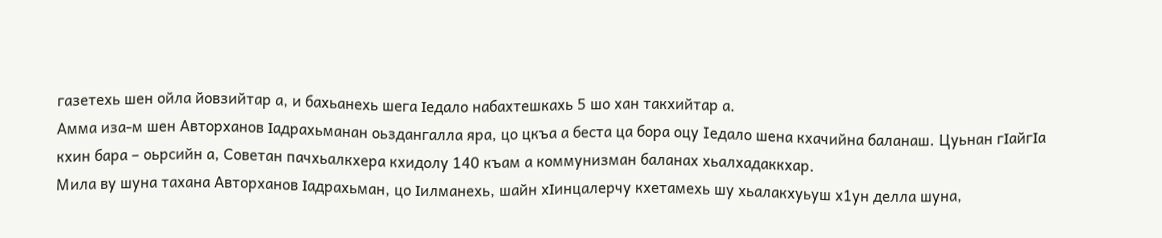газетехь шен ойла йовзийтар а, и бахьанехь шега Ιедало набахтешкахь 5 шо хан такхийтар а.
Амма иза-м шен Авторханов Ιадрахьманан оьздангалла яра, цо цкъа а беста ца бора оцу Iедало шена кхачийна баланаш. Цуьнан гΙайгΙа кхин бара – оьрсийн а, Советан пачхьалкхера кхидолу 140 къам а коммунизман баланах хьалхадаккхар.
Мила ву шуна тахана Авторханов Ιадрахьман, цо Ιилманехь, шайн хΙинцалерчу кхетамехь шу хьалакхуьуш х1ун делла шуна,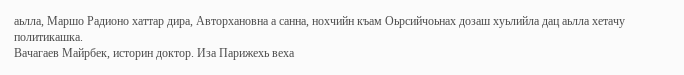аьлла, Маршо Радионо хаттар дира, Авторхановна а санна, нохчийн къам Оьрсийчоьнах дозаш хуьлийла дац аьлла хетачу политикашка.
Вачагаев Майрбек, историн доктор. Иза Парижехь веха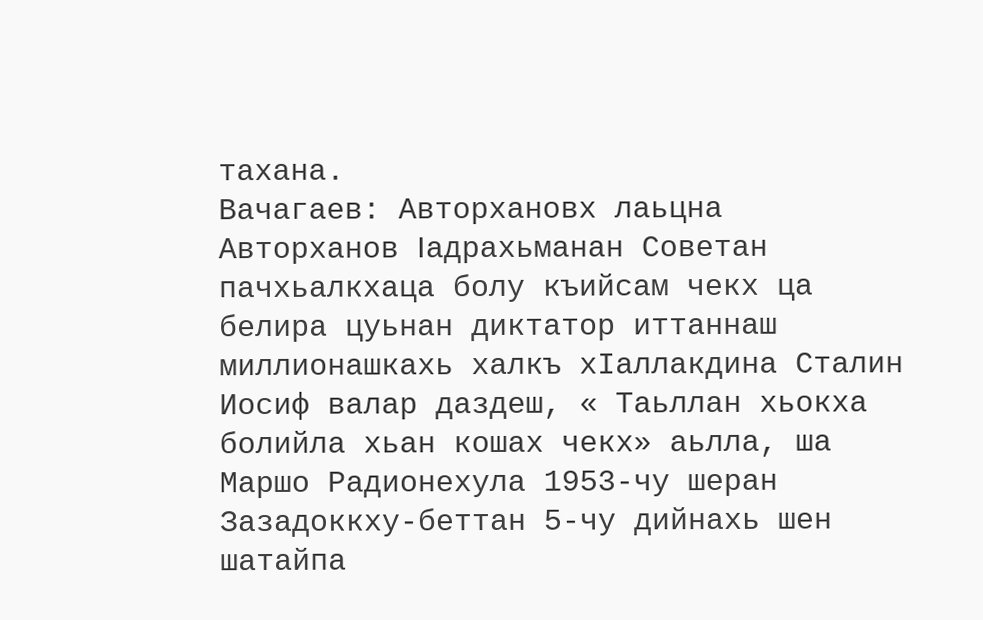тахана.
Вачагаев: Авторхановх лаьцна
Авторханов Ιадрахьманан Советан пачхьалкхаца болу къийсам чекх ца белира цуьнан диктатор иттаннаш миллионашкахь халкъ хIаллакдина Сталин Иосиф валар даздеш, « Таьллан хьокха болийла хьан кошах чекх» аьлла, ша Маршо Радионехула 1953-чу шеран Зазадоккху-беттан 5-чу дийнахь шен шатайпа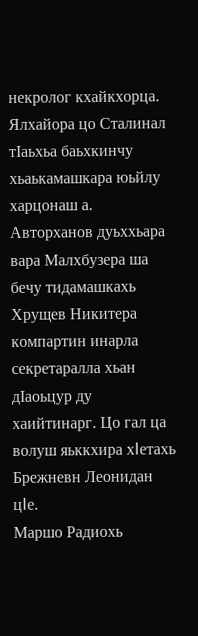некролог кхайкхорца.
Ялхайора цо Сталинал тIаьхьа баьхкинчу хьаькамашкара юьйлу харцонаш а. Авторханов дуьххьара вара Малхбузера ша бечу тидамашкахь Хрущев Никитера компартин инарла секретаралла хьан дIаоьцур ду хаийтинарг. Цо гал ца волуш яьккхира хΙетахь Брежневн Леонидан цΙе.
Маршо Радиохь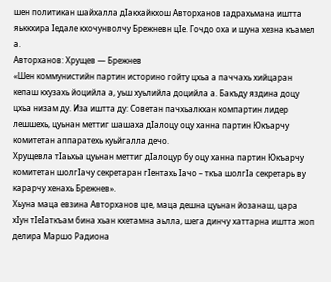шен политикан шайхалла дIакхайкхош Авторханов Ιадрахьмана иштта яьккхира Iедале кхочунволчу Брежневн цIе. Гочдо оха и шуна хезна къамел а.
Авторханов: Хрущев — Брежнев
«Шен коммунистийн партин историно гойту цхьа а паччахь хийцаран кепаш кхузахь йоцийла а, уьш хуьлийла доцийла а. Бакъду яздина доцу цхьа низам ду. Иза иштта ду: Советан пачхьалкхан компартин лидер лешшехь, цуьнан меттиг шашаха дIалоцу оцу ханна партин Юкъарчу комитетан аппаратехь куьйгалла дечо.
Хрущевла тIаьхьа цуьнан меттиг дIалоцур бу оцу ханна партин Юкъарчу комитетан шолгIачу секретаран гIентахь Iачо – ткъа шолгIа секретарь ву карарчу хенахь Брежнев».
Хьуна маца евзина Авторханов цΙе, маца дешна цуьнан йозанаш, цара хIун тIеIаткъам бина хьан кхетамна аьлла, шега динчу хаттарна иштта жоп делира Маршо Радиона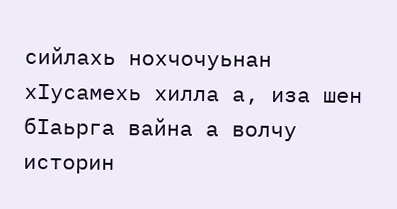сийлахь нохчочуьнан хIусамехь хилла а, иза шен бIаьрга вайна а волчу историн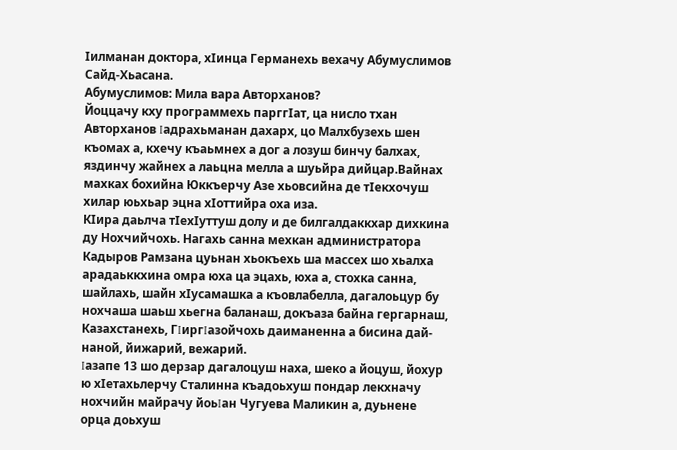Iилманан доктора, хIинца Германехь вехачу Абумуслимов Сайд-Хьасана.
Абумуслимов: Мила вара Авторханов?
Йоццачу кху программехь парггIат, ца нисло тхан Авторханов Ιадрахьманан дахарх, цо Малхбузехь шен къомах а, кхечу къаьмнех а дог а лозуш бинчу балхах, яздинчу жайнех а лаьцна мелла а шуьйра дийцар.Вайнах махках бохийна Юккъерчу Азе хьовсийна де тIекхочуш хилар юьхьар эцна хIоттийра оха иза.
КIира даьлча тIехIуттуш долу и де билгалдаккхар дихкина ду Нохчийчохь. Нагахь санна мехкан администратора Кадыров Рамзана цуьнан хьокъехь ша массех шо хьалха арадаьккхина омра юха ца эцахь, юха а, стохка санна, шайлахь, шайн хIусамашка а къовлабелла, дагалоьцур бу нохчаша шаьш хьегна баланаш, докъаза байна гергарнаш, Казахстанехь, ГΙиргΙазойчохь даиманенна а бисина дай-наной, йижарий, вежарий.
Ιазапе 13 шо дерзар дагалоцуш наха, шеко а йоцуш, йохур ю хIетахьлерчу Сталинна къадоьхуш пондар лекхначу нохчийн майрачу йоьΙан Чугуева Маликин а, дуьнене орца доьхуш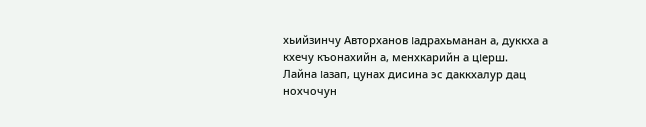хьийзинчу Авторханов Ιадрахьманан а, дуккха а кхечу къонахийн а, менхкарийн а цΙерш.
Лайна Ιазап, цунах дисина эс даккхалур дац нохчочун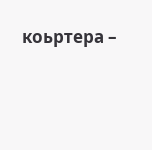коьртера –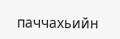паччахьийн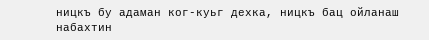ницкъ бу адаман ког-куьг дехка, ницкъ бац ойланаш набахтин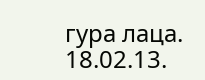гура лаца.
18.02.13.